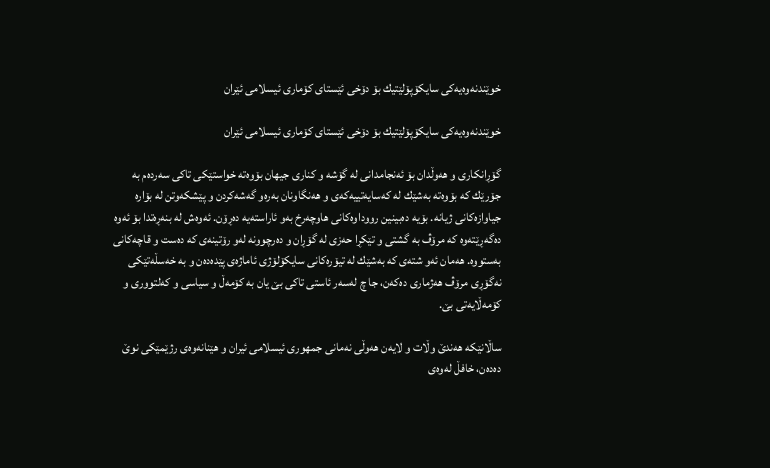خوێندنه‌وه‌یه‌كى سایكۆپۆلێتیك بۆ دۆخى ئێستاى كۆمارى ئیسلامى ئێران

خوێندنه‌وه‌یه‌كى سایكۆپۆلێتیك بۆ دۆخى ئێستاى كۆمارى ئیسلامى ئێران

گۆڕانكارى و هه‌وڵدان بۆ ئه‌نجامدانى له‌ گۆشه‌ و كنارى جیهان بۆوه‌ته‌ خواستێكى تاكى سه‌رده‌م به‌ جۆرێك كه‌ بۆوه‌ته‌ به‌شێك له‌ كه‌سایه‌تییه‌كه‌ى و هه‌نگاونان به‌ره‌و گه‌شه‌كردن و پێشكه‌وتن له‌ بۆاره‌ جیاوازه‌كانى ژیانه‌. بۆیه‌ ده‌بینین رووداوه‌كانى هاوچه‌رخ به‌و ئاراسته‌یه‌ ده‌ڕۆن. ئه‌وه‌ش له‌ بنه‌ڕه‌تدا بۆ ئه‌وه‌ ده‌گه‌ڕێته‌وه‌ كه‌ مرۆڤ به‌ گشتى و تێكڕا حه‌زى له‌ گۆڕان و ده‌رچوونه‌ له‌و رۆتینه‌ى كه‌ ده‌ست و قاچه‌كانى به‌ستووه‌. هه‌مان ئه‌و شته‌ى كه‌ به‌شێك له‌ تیۆره‌كانى سایكۆلۆژى ئاماژه‌ى پێده‌ده‌ن و به‌ خه‌سڵه‌تێكى نه‌گۆڕى مرۆڤ هه‌ژمارى ده‌كه‌ن، جا چ له‌سه‌ر ئاستى تاكى بێ یان به‌ كۆمه‌ڵ و سیاسى و كه‌لتوورى و كۆمه‌ڵایه‌تى بێ.

ساڵانێكه‌ هه‌ندێ وڵات و لایه‌ن هه‌وڵى نه‌مانى جمهورى ئیسلامى ئیران و هێنانه‌وه‌ى رژێمێكى نوێ ده‌ده‌ن، خافڵ له‌وه‌ى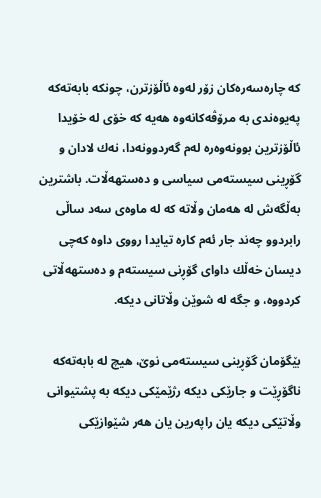كه‌ چاره‌سه‌ره‌كان زۆر له‌وه‌ ئاڵۆزترن، چونكه‌ بابه‌ته‌كه‌ په‌یوه‌ندى به‌ مرۆڤه‌كانه‌وه‌ هه‌یه‌ كه‌ خۆى له‌ خۆیدا ئاڵۆزترین بوونه‌وه‌ره‌ له‌م گه‌ردوونه‌دا، نه‌ك لادان و گۆڕینى سیسته‌مى سیاسى و ده‌ستهه‌ڵات. باشترین به‌ڵگه‌ش له‌ هه‌مان وڵاته‌ كه‌ له‌ ماوه‌ى سه‌د ساڵى رابردوو چه‌ند جار ئه‌م كاره‌ تیایدا رووى داوه‌ كه‌چى دیسان خه‌ڵك داواى گۆڕنى سیسته‌م و ده‌ستهه‌ڵاتى كردووه‌، و جگه‌ له‌ شوێن وڵاتانى دیكه‌.

بێگۆمان گۆڕینى سیسته‌مى نوێ، هیچ له‌ بابه‌ته‌كه‌ ناگۆڕێت و جارێكى دیكه‌ رژێمێكى دیكه‌ به‌ پشتیوانى وڵاتێكى دیكه‌ یان راپه‌رین یان هه‌ر شێوازێكى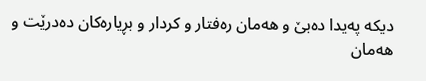دیكه‌ په‌یدا ده‌بێ و هه‌مان ره‌فتار و كردار و بڕیاره‌كان ده‌درێت و هه‌مان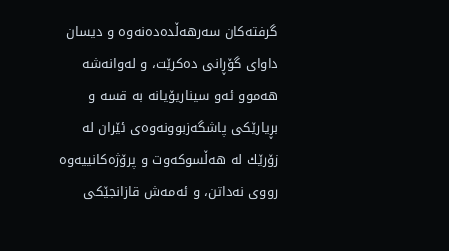گرفته‌كان سه‌رهه‌ڵده‌ده‌نه‌وه‌ و دیسان داواى گۆڕانى ده‌كرێت، و له‌وانه‌شه‌ هه‌موو ئه‌و سیناریۆیانه‌ به‌ قسه‌ و بڕیارێكى پاشگه‌زبوونه‌وه‌ى ئێران له‌ زۆرێك له‌ هه‌ڵسوكه‌وت و پرۆژه‌كانییه‌وه‌ رووى نه‌داتن، و ئه‌مه‌ش قازانجێكى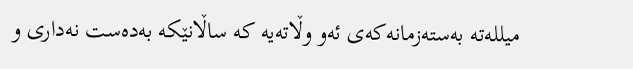میلله‌ته‌ به‌سته‌زمانه‌كه‌ى ئه‌و وڵاته‌یه‌ كه‌ ساڵانێكه‌ به‌ده‌ست نه‌دارى و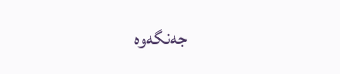جه‌نگه‌وه‌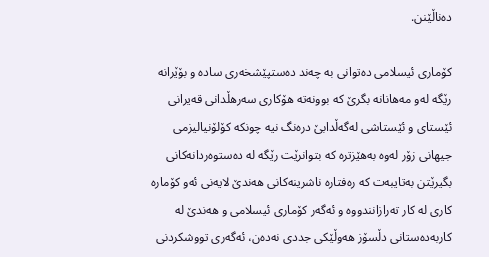ده‌ناڵێنن.

كۆمارى ئیسلامى ده‌توانى به‌ چه‌ند ده‌ستپێشخه‌رى ساده‌ و بۆێرانه‌ رێگه‌ له‌و مه‌هانانه‌ بگرێ كه‌ بوونه‌ته‌ هۆكارى سه‌رهڵدانى قه‌یرانى ئێستاى و ئێستاشى له‌گه‌ڵدابێ دره‌نگ نیه‌ چونكه‌ كۆلۆنیالیزمى جیهانى زۆر له‌وه‌ به‌هێزتره‌ كه‌ بتوانرێت رێگه‌ له‌ ده‌ستوه‌ردانه‌كانى بگیرێتن به‌تایبه‌ت كه‌ ره‌فتاره‌ ناشرینه‌كانى هه‌ندێ لایه‌نى ئه‌و كۆماره‌ كارى له‌ كار ته‌رازانندووه‌ و ئه‌گه‌ر كۆمارى ئیسلامى و هه‌ندێ له‌ كاربه‌ده‌ستانى دڵسۆز هه‌وڵێكى جددى نه‌ده‌ن، ئه‌گه‌رى تووشكردنى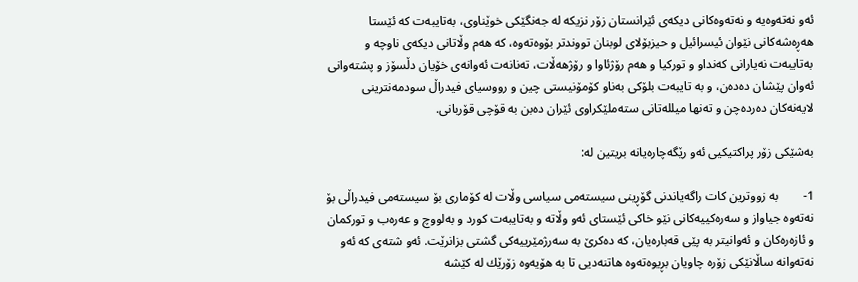ئه‌و نه‌ته‌وه‌یه‌ و نه‌ته‌وه‌كانى دیكه‌ى ئێرانستان زۆر نزیكه‌ له‌ جه‌نگێكى خوێناوى، به‌تایبه‌ت كه‌ ئێستا هه‌ڕه‌شه‌كانى نێوان ئیسرائیل و حیزبۆلاى لوبنان تووندتر بۆوه‌ته‌وه‌، كه‌ هه‌م وڵاتانى دیكه‌ى ناوچه‌ و به‌تایبه‌ت نه‌یارانى كه‌نداو و توركیا و هه‌م رۆژئاوا و رۆژهه‌ڵات، ته‌نانه‌ت ئه‌وانه‌ى خۆیان دڵسۆز و پشته‌وانى ئه‌وان پێشان ده‌ده‌ن، و به‌ تایبه‌ت بلۆكى به‌ناو كۆمۆنیستى چین و رووسیاى فیدراڵ سودمه‌نترینى لایه‌نه‌كان ده‌رده‌چن و ته‌نها میلله‌تانى سته‌ملێكراوى ئێران ده‌بن به‌ قۆچى قۆربانى.

به‌شێكى زۆر پراكتیكیى ئه‌و رێگه‌چاره‌یانه‌ بریتین له‌:

1-        به‌ زووترین كات راگه‌یاندنى گۆڕینى سیسته‌مى سیاسى وڵات له‌ كۆمارى بۆ سیسته‌مى فیدراڵى بۆ نه‌ته‌وه‌ جیاواز و سه‌ره‌كییه‌كانى نێو خاكى ئێستاى ئه‌و وڵاته‌ و به‌تایبه‌ت كورد و به‌لووچ و عه‌ره‌ب و توركمان و ئازه‌ره‌كان و ئه‌وانیتر به‌ پێى قه‌باره‌یان، كه‌ ده‌كرێ به‌ سه‌رژمێرییه‌كى گشتى بزانرێت. ئه‌و شته‌ى كه‌ ئه‌و نه‌ته‌وانه‌ ساڵانێكى زۆره‌ چاویان بڕیوه‌ته‌وه‌ هاتنه‌دیى تا به‌ هۆیه‌وه‌ زۆرێك له‌ كێشه‌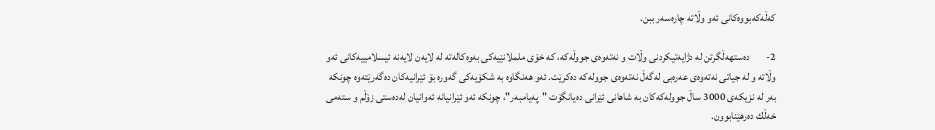كه‌ڵه‌كه‌بووه‌كانى ئه‌و وڵاته‌ چاره‌سه‌ر ببن.

2-        ده‌ستهه‌ڵگرتن له‌ دژایه‌تیكردنى وڵات و نه‌ته‌وه‌ى جووڵه‌كه‌، كه‌ خۆى ململانێیه‌كى به‌وه‌كاله‌ته‌ له‌ لایه‌ن لایه‌نه‌ ئیسلامییه‌كانى ئه‌و وڵاته‌ و له‌ جیاتى نه‌ته‌وه‌ى عه‌ره‌بى له‌گه‌ڵ نه‌ته‌وه‌ى جووله‌كه‌ ده‌كرێت. ئه‌و هه‌نگاوه‌ به‌ شكۆیه‌كى گه‌وره‌ بۆ ئێرانیه‌كان ده‌گه‌رێته‌وه‌ چونكه‌ به‌ر له‌ نزیكه‌ى 3000 ساڵ جووله‌كه‌كان به‌ شاهانى ئێرانى ده‌یانگۆت "په‌یامبه‌ر"، چونكه‌ ئه‌و ئێرانیانه‌ ئه‌وانیان له‌ده‌ستى زۆڵم و سته‌مى خه‌ڵك ده‌رهێنابوون.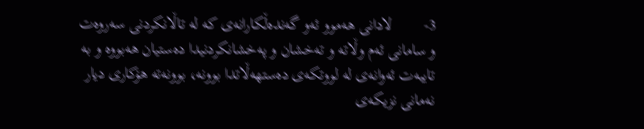3-        لادانى هه‌موو ئه‌و گه‌نده‌ڵكارانه‌ى كه‌ له‌ تاڵانكردنى سه‌روه‌ت و سامانى ئه‌م وڵاته‌ و ته‌خشان و په‌خشانكردنیدا ده‌ستیان هه‌بووه‌ و به‌ تایبه‌ت ئه‌وانه‌ى له‌ لووتكه‌ى ده‌ستهه‌ڵاتدا بوونه‌، بوونه‌ته‌ هۆكارى دیار نه‌مانى نزیكه‌ى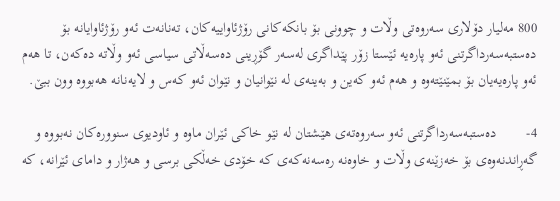800 مه‌لیار دۆلارى سه‌روه‌تى وڵات و چوونى بۆ بانكه‌كانى رۆژئاواییه‌كان، ته‌نانه‌ت ئه‌و رۆژئاوایانه‌ بۆ ده‌ستبه‌سه‌رداگرتنى ئه‌و پاره‌یه‌ ئێستا زۆر پێداگرى له‌سه‌ر گۆڕینى ده‌سه‌ڵاتى سیاسى ئه‌و وڵاته‌ ده‌كه‌ن، تا هه‌م ئه‌و پاره‌یه‌یان بۆ بمێنێته‌وه‌ و هه‌م ئه‌و كه‌ین و به‌ینه‌ى له‌ نێوانیان و نێوان ئه‌و كه‌س و لایه‌نانه‌ هه‌بووه‌ وون ببێ.

4-        ده‌ستبه‌سه‌رداگرتنى ئه‌و سه‌روه‌ته‌ى هێشتان له‌ نێو خاكى ئێران ماوه‌ و ئاودیوى سنووره‌كان نه‌بووه‌ و گه‌ڕاندنه‌وه‌ى بۆ خه‌زێنه‌ى وڵات و خاوه‌نه‌ ره‌سه‌نه‌كه‌ى كه‌ خۆدى خه‌ڵكى برسى و هه‌ژار و داماى ئێرانه‌، كه‌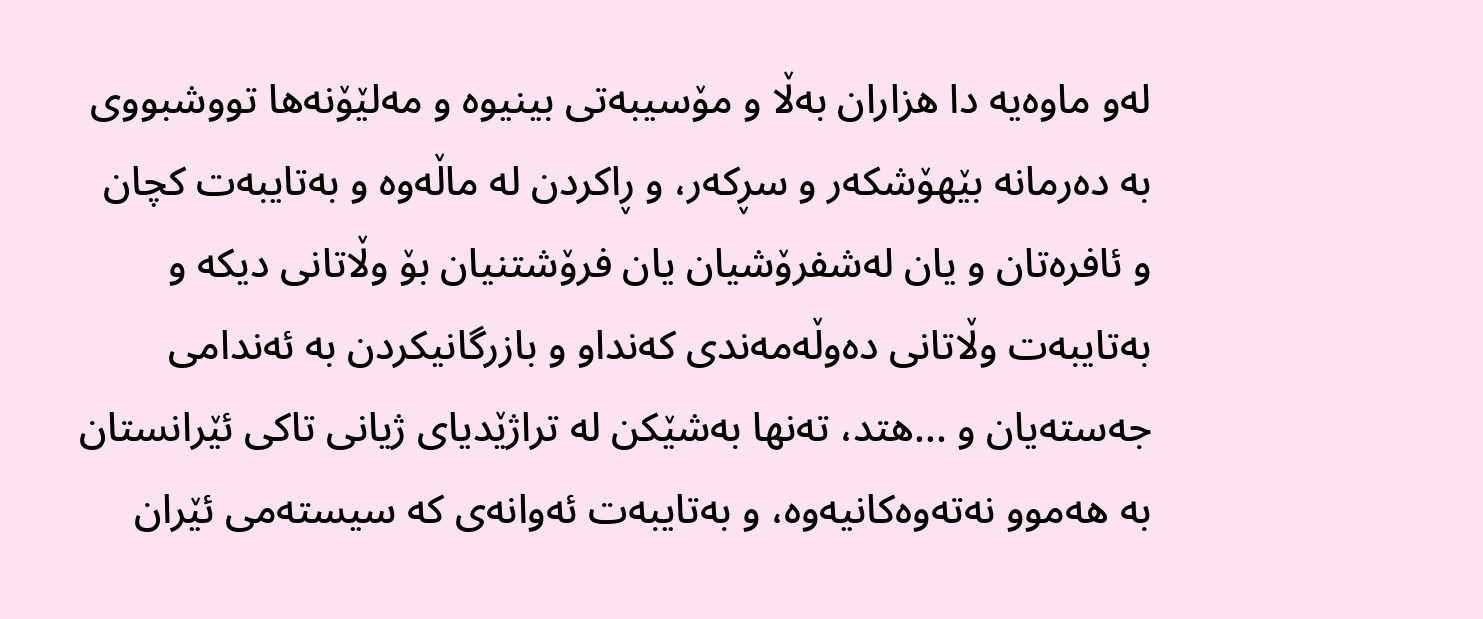له‌و ماوه‌یه‌ دا هزاران به‌ڵا و مۆسیبه‌تى بینیوه‌ و مه‌لێۆنه‌ها تووشبووى به‌ ده‌رمانه‌ بێهۆشكه‌ر و سڕكه‌ر، و ڕاكردن له‌ ماڵه‌وه‌ و به‌تایبه‌ت كچان و ئافره‌تان و یان له‌شفرۆشیان یان فرۆشتنیان بۆ وڵاتانى دیكه‌ و به‌تایبه‌ت وڵاتانى ده‌وڵه‌مه‌ندى كه‌نداو و بازرگانیكردن به‌ ئه‌ندامى جه‌سته‌یان و ...هتد، ته‌نها به‌شێكن له‌ تراژێدیاى ژیانى تاكى ئێرانستان به‌ هه‌موو نه‌ته‌وه‌كانیه‌وه‌، و به‌تایبه‌ت ئه‌وانه‌ى كه‌ سیسته‌مى ئێران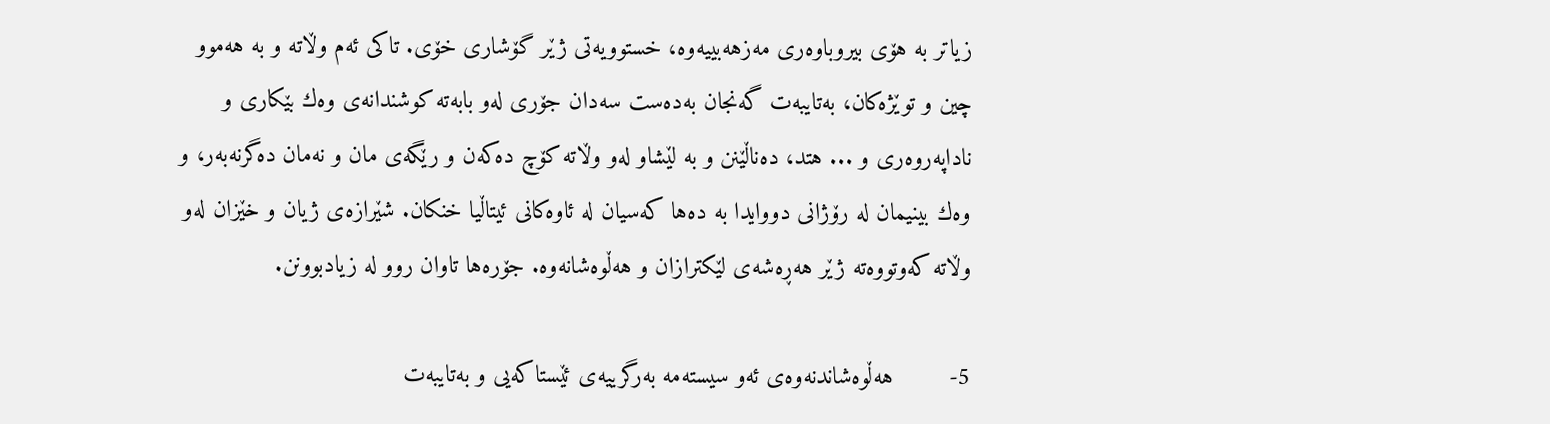زیاتر به‌ هۆى بیروباوه‌رى مه‌زهه‌بییه‌وه‌، خستوویه‌تى ژێر گۆشارى خۆى. تاكى ئه‌م وڵاته‌ و به‌ هه‌موو چین و توێژه‌كان، به‌تایبه‌ت گه‌نجان به‌ده‌ست سه‌دان جۆرى له‌و بابه‌ته‌ كوشندانه‌ى وه‌ك بێكارى و ناداپه‌روه‌رى و ... هتد، ده‌ناڵێنن و به‌ لێشاو له‌و وڵاته‌ كۆچ ده‌كه‌ن و رێگه‌ى مان و نه‌مان ده‌گرنه‌به‌ر، و وه‌ك بینیمان له‌ رۆژانى دووایدا به‌ ده‌ها كه‌سیان له‌ ئاوه‌كانى ئیتاڵیا خنكان. شێرازه‌ى ژیان و خێزان له‌و وڵاته‌ كه‌وتووه‌ته‌ ژێر هه‌ڕه‌شه‌ى لێكترازان و هه‌ڵوه‌شانه‌وه‌. جۆره‌ها تاوان روو له‌ زیادبوونن.

5-        هه‌ڵوه‌شاندنه‌وه‌ى ئه‌و سیسته‌مه‌ به‌رگرییه‌ى ئێستاكه‌یى و به‌تایبه‌ت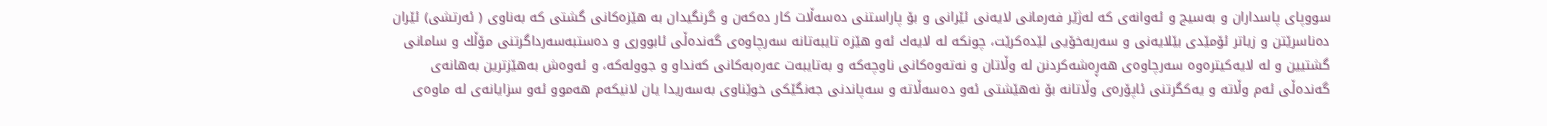سووپاى پاسداران و به‌سیج و ئه‌وانه‌ى كه‌ له‌ژێر فه‌رمانى لایه‌نى ئێرانى و بۆ پاراستنى ده‌سه‌ڵات كار ده‌كه‌ن و گرنگیدان به‌ هێزه‌كانى گشتى كه‌ به‌ناوى ( ئه‌رتشى) ئێران ده‌ناسرێتن و زیاتر ئۆمێدى بێلایه‌نى و سه‌ربه‌خۆیى لێده‌كرێت، چونكه‌ له‌ لایه‌ك ئه‌و هێزه‌ تایبه‌تانه‌ سه‌رچاوه‌ى گه‌نده‌ڵى ئابوورى و ده‌ستبه‌سه‌رداگرتنى مۆڵك و سامانى گشتیین و له‌ لایه‌كیتره‌وه‌ سه‌رچاوه‌ى هه‌ڕه‌شه‌كردنن له‌ وڵاتان و نه‌ته‌وه‌كانى ناوچه‌كه‌ و به‌تایبه‌ت عه‌ره‌به‌كانى كه‌نداو و جووله‌كه‌، و ئه‌وه‌ش به‌هێزترین به‌هانه‌ى گه‌نده‌ڵى ئه‌م وڵاته‌ و یه‌كگرتنى ئاپۆره‌ى وڵاتانه‌ بۆ نه‌هێشتى ئه‌و ده‌سه‌ڵاته‌ و سه‌پاندنى جه‌نگێكى خوێناوى به‌سه‌ریدا یان لانیكه‌م هه‌موو ئه‌و سزایانه‌ى له‌ ماوه‌ى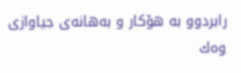رابردوو به‌ هۆكار و به‌هانه‌ى جیاوازى وه‌ك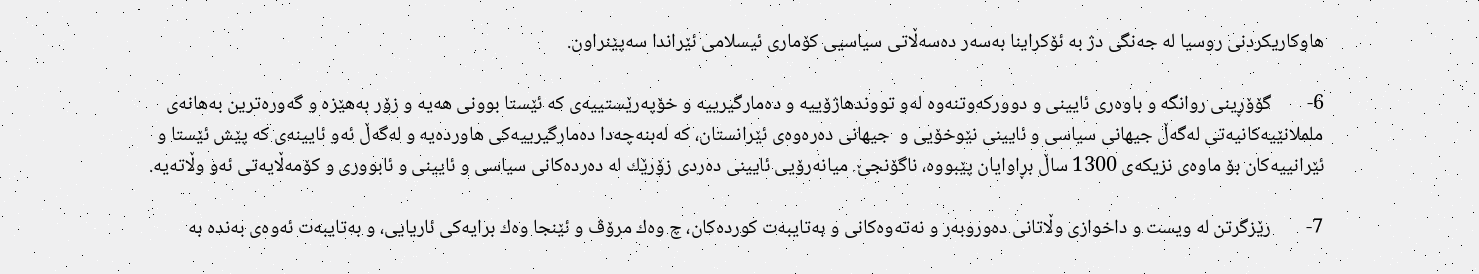هاوكاریكردنى روسیا له‌ جه‌نگى دژ به‌ ئۆكراینا به‌سه‌ر ده‌سه‌ڵاتى سیاسیى كۆمارى ئیسلامى ئێراندا سه‌پێنراون.

6-        گۆۆڕینى روانگه‌ و باوه‌رى ئایینى و دووركه‌وتنه‌وه‌ له‌و تووندهاژۆییه‌ و ده‌مارگیرییه‌ و خۆپه‌رێستییه‌ى كه‌ ئێستا بوونى هه‌یه‌ و زۆر به‌هێزه‌ و گه‌وره‌ترین به‌هانه‌ى ململانێیه‌كانیه‌تى له‌گه‌ڵ جیهانى سیاسى و ئایینى نێوخۆیى و  جیهانى ده‌ره‌وه‌ى ئێرانستان، كه‌ له‌بنه‌چه‌دا ده‌مارگیرییه‌كى هاورده‌یه‌ و له‌گه‌ڵ ئه‌و ئایینه‌ى كه‌ پێش ئێستا و ئێرانییه‌كان بۆ ماوه‌ى نزیكه‌ى 1300 ساڵ بڕاوایان پێبووه‌، ناگۆنجێ. میانه‌رۆیى ئایینى ده‌ردى زۆرێك له‌ ده‌رده‌كانى سیاسى و ئایینى و ئابوورى و كۆمه‌ڵایه‌تى ئه‌و وڵاته‌یه‌.

7-        رێزگرتن له‌ ویست و داخوازى وڵاتانى ده‌وروبه‌ر و نه‌ته‌وه‌كانى و به‌تایبه‌ت كورده‌كان، چ وه‌ك مرۆڤ و ئێنجا وه‌ك برایه‌كى ئاریایى، و به‌تایبه‌ت ئه‌وه‌ى به‌نده‌ به‌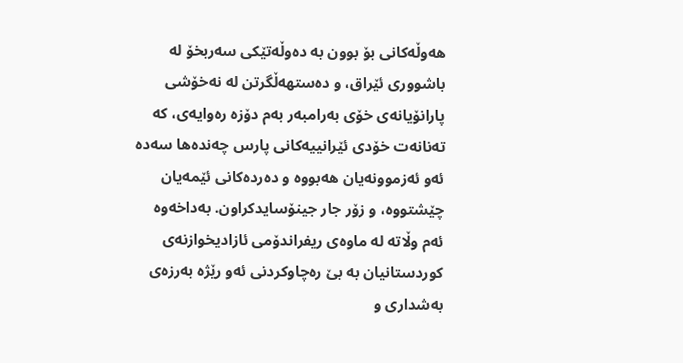هه‌وڵه‌كانى بۆ بوون به‌ ده‌وڵه‌تێكى سه‌ربخۆ له‌ باشوورى ئێراق، و ده‌ستهه‌ڵگرتن له‌ نه‌خۆشى پارانۆیانه‌ى خۆى به‌رامبه‌ر به‌م دۆزه‌ ره‌وایه‌ى، كه‌ ته‌نانه‌ت خۆدى ئێرانییه‌كانى پارس چه‌نده‌ها سه‌ده‌ ئه‌و ئه‌زموونه‌یان هه‌بووه‌ و ده‌رده‌كانى ئێمه‌یان چێشتووه‌، و زۆر جار جینۆسایدكراون. به‌داخه‌وه‌ ئه‌م وڵاته‌ له‌ ماوه‌ى ریفراندۆمى ئازادیخوازنه‌ى كوردستانیان به‌ بێ ره‌چاوكردنى ئه‌و رێژه‌ به‌رزه‌ى به‌شدارى و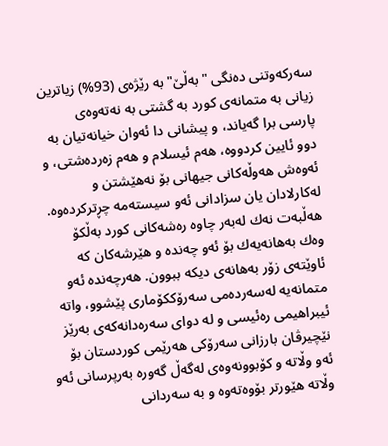سه‌ركه‌وتنى ده‌نگى "به‌ڵێ" به‌ رێژه‌ى (93%) زیاترین زیانى به‌ متمانه‌ى كورد به‌ گشتى به‌ نه‌ته‌وه‌ى پارسى برا گه‌یاند، و پیشانى دا ئه‌وان خیانه‌تیان به‌ دوو ئایین كردووه‌، هه‌م ئیسلام و هه‌م زه‌رده‌شتى، و ئه‌وه‌ش هه‌وڵه‌كانى جیهانى بۆ نه‌هێشتن و له‌كارلادان یان سزادانى ئه‌و سیسته‌مه‌ چڕتركرده‌وه‌. هه‌ڵبه‌ت نه‌ك له‌به‌ر چاوه‌ ره‌شه‌كانى كورد به‌ڵكۆ وه‌ك به‌هانه‌یه‌ك بۆ ئه‌و چه‌نده‌ و هێرشه‌كان كه‌ ئاوێته‌ى زۆر به‌هانه‌ى دیكه‌ ببوون. هه‌رچه‌نده‌ ئه‌و متمانه‌یه‌ له‌سه‌رده‌مى سه‌رۆككۆمارى پێشوو، واته‌ ئیبراهیمى ره‌ئیسى و له‌ دواى سه‌ره‌دانه‌كه‌ى به‌رێز نێچیرڤان بارزانى سه‌رۆكى هه‌رێمى كوردستان بۆ ئه‌و وڵاته‌ و كۆبوونه‌وه‌ى له‌گه‌ڵ گه‌وره‌ به‌رپرسانى ئه‌و وڵاته‌ هێورتر بۆوه‌ته‌وه‌ و به‌ سه‌ردانى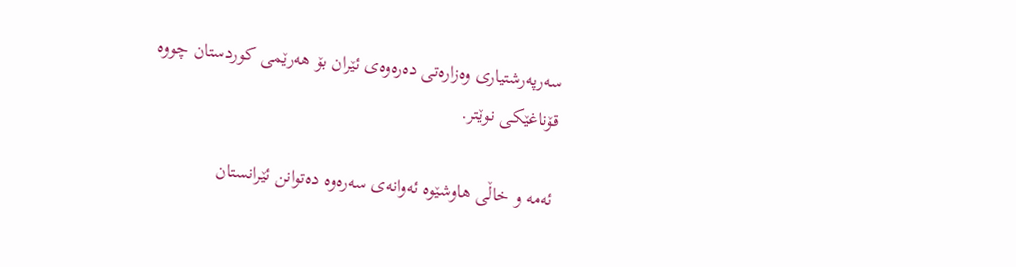سه‌رپه‌رشتیارى وه‌زاره‌تى ده‌ره‌وه‌ى ئێران بۆ هه‌رێمى كوردستان چووه‌ قۆناغێكى نوێتر.

ئه‌مه‌ و خاڵى هاوشێوه‌ ئه‌وانه‌ى سه‌ره‌وه‌ ده‌توانن ئێرانستان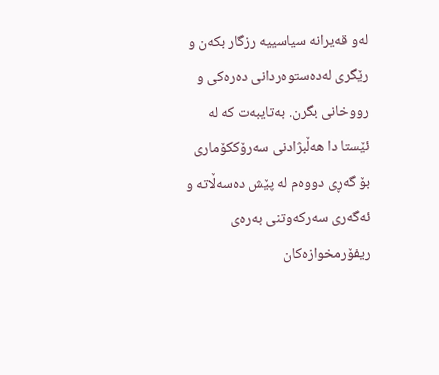له‌و قه‌یرانه‌ سیاسییه‌ رزگار بكه‌ن و رێگرى له‌ده‌ستوه‌ردانى ده‌ره‌كى و رووخانى بگرن. به‌تایبه‌ت كه‌ له‌ ئێستا دا هه‌ڵبژادنى سه‌رۆككۆمارى بۆ گه‌ڕى دووه‌م له‌ پێش ده‌سه‌ڵاته‌ و ئه‌گه‌رى سه‌ركه‌وتنى به‌ره‌ى ریفۆرمخوازه‌كان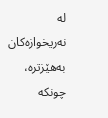له‌ نه‌ریخوازه‌كان به‌هێزتره‌، چونكه‌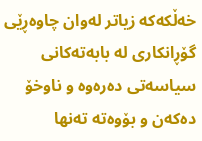خه‌ڵكه‌كه‌ زیاتر له‌وان چاوه‌ڕێى گۆڕانكارى له‌ بابه‌ته‌كانى سیاسه‌تى ده‌ره‌وه‌ و ناوخۆ ده‌كه‌ن و بۆوه‌ته‌ ته‌نها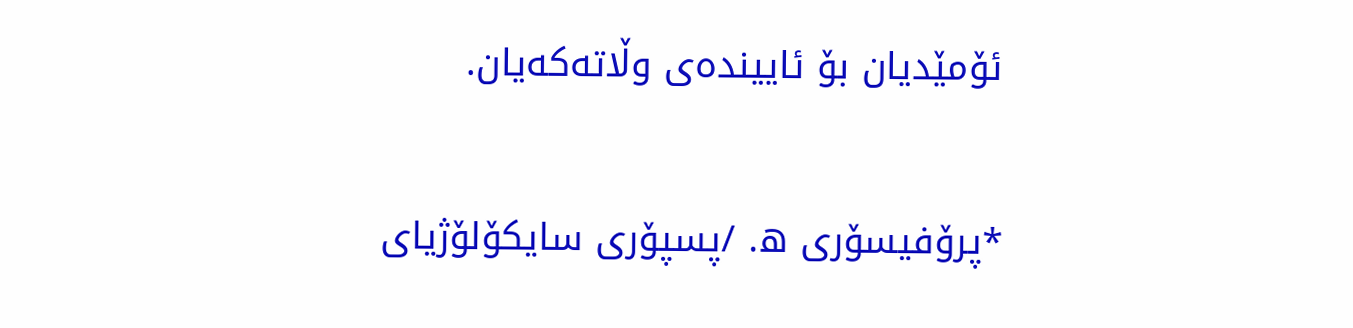ئۆمێدیان بۆ ئایینده‌ى وڵاته‌كه‌یان.

*پرۆفیسۆرى ه. /پسپۆرى سایكۆلۆژیاى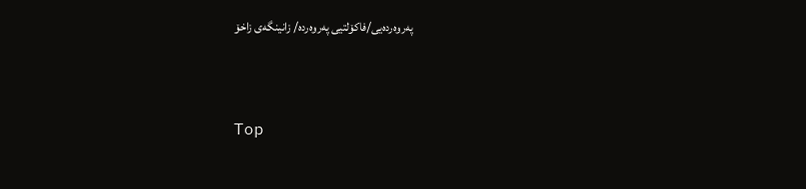په‌روه‌رده‌یى/فاكۆلتیى په‌روه‌رده‌/ زانینگه‌ى زاخۆ



Top